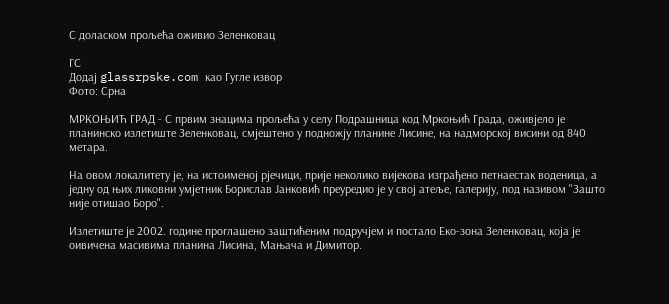С доласком прољећа оживио Зеленковац

ГС
Додај glassrpske.com као Гугле извор
Фото: Срна

МРКОЊИЋ ГРАД - С првим знацима прољећа у селу Подрашница код Мркоњић Града, оживјело је планинско излетиште Зеленковац, смјештено у подножју планине Лисине, на надморској висини од 840 метара.

На овом локалитету је, на истоименој рјечици, прије неколико вијекова изграђено петнаестак воденица, а једну од њих ликовни умјетник Борислав Јанковић преуредио је у свој атеље, галерију, под називом "Зашто није отишао Боро".

Излетиште је 2002. године проглашено заштићеним подручјем и постало Еко-зона Зеленковац, која је оивичена масивима планина Лисина, Мањача и Димитор.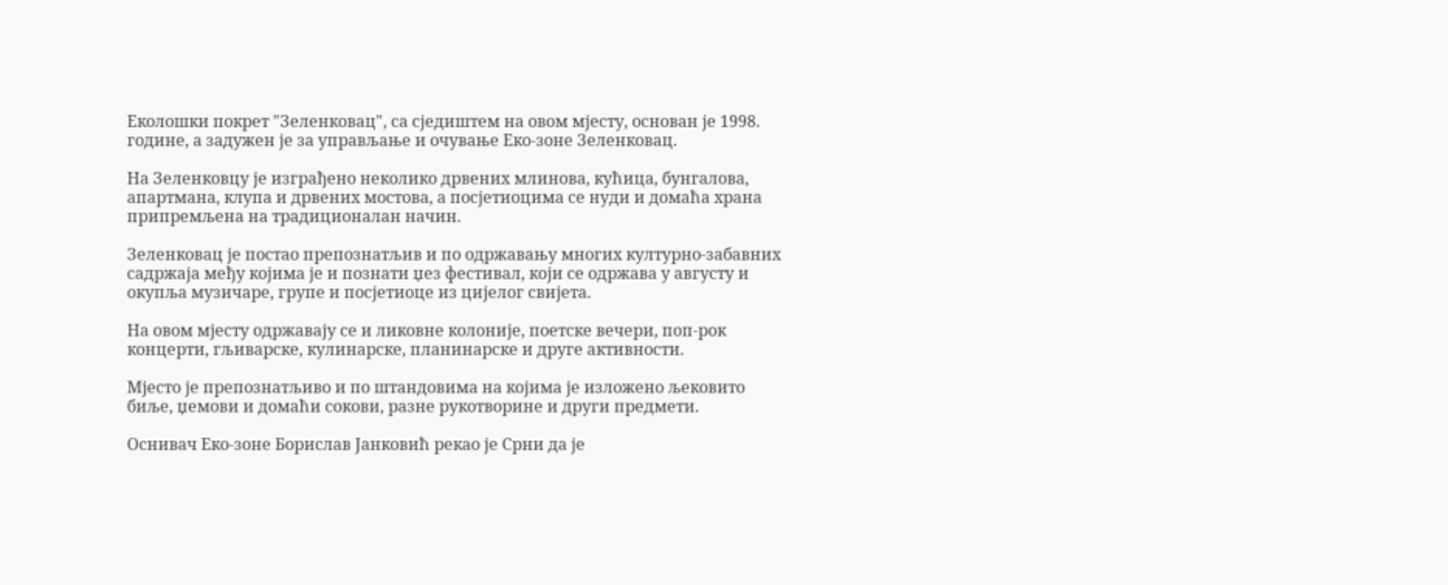Еколошки покрет "Зеленковац", са сједиштем на овом мјесту, основан је 1998. године, а задужен је за управљање и очување Еко-зоне Зеленковац.

На Зеленковцу је изграђено неколико дрвених млинова, кућица, бунгалова, апартмана, клупа и дрвених мостова, а посјетиоцима се нуди и домаћа храна припремљена на традиционалан начин.

Зеленковац је постао препознатљив и по одржавању многих културно-забавних садржаја међу којима је и познати џез фестивал, који се одржава у августу и окупља музичаре, групе и посјетиоце из цијелог свијета.

На овом мјесту одржавају се и ликовне колоније, поетске вечери, поп-рок концерти, гљиварске, кулинарске, планинарске и друге активности.

Мјесто је препознатљиво и по штандовима на којима је изложено љековито биље, џемови и домаћи сокови, разне рукотворине и други предмети.

Оснивач Еко-зоне Борислав Јанковић рекао је Срни да је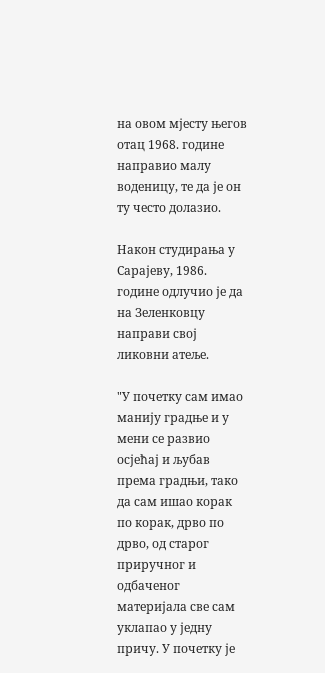на овом мјесту његов отац 1968. године направио малу воденицу, те да је он ту често долазио.

Након студирања у Сарајеву, 1986. године одлучио је да на Зеленковцу направи свој ликовни атеље.

"У почетку сам имао манију градње и у мени се развио осјећај и љубав према градњи, тако да сам ишао корак по корак, дрво по дрво, од старог приручног и одбаченог материјала све сам уклапао у једну причу. У почетку је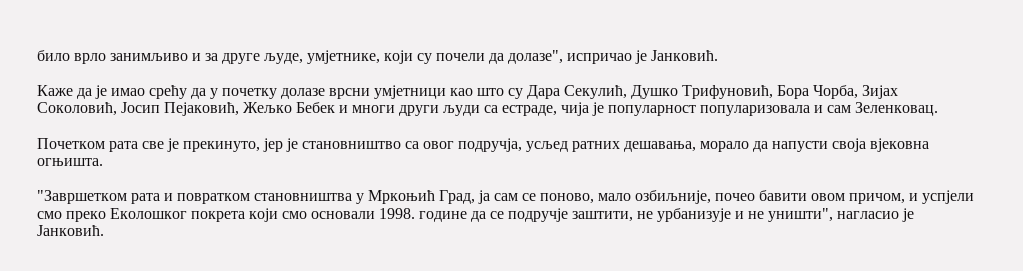било врло занимљиво и за друге људе, умјетнике, који су почели да долазе", испричао је Јанковић.

Каже да је имао срећу да у почетку долазе врсни умјетници као што су Дара Секулић, Душко Трифуновић, Бора Чорба, Зијах Соколовић, Јосип Пејаковић, Жељко Бебек и многи други људи са естраде, чија је популарност популаризовала и сам Зеленковац.

Почетком рата све је прекинуто, јер је становништво са овог подручја, усљед ратних дешавања, морало да напусти своја вјековна огњишта.

"Завршетком рата и повратком становништва у Мркоњић Град, ја сам се поново, мало озбиљније, почео бавити овом причом, и успјели смо преко Еколошког покрета који смо основали 1998. године да се подручје заштити, не урбанизује и не уништи", нагласио је Јанковић.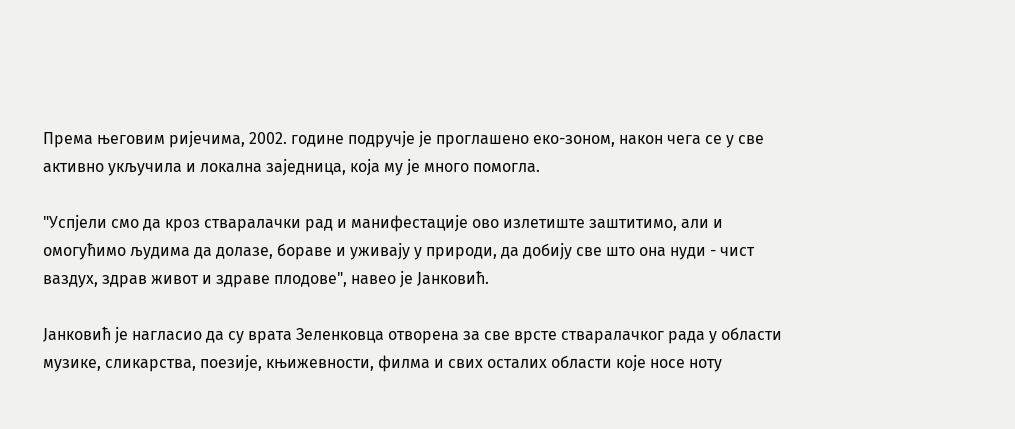Према његовим ријечима, 2002. године подручје је проглашено еко-зоном, након чега се у све активно укључила и локална заједница, која му је много помогла.

"Успјели смо да кроз стваралачки рад и манифестације ово излетиште заштитимо, али и омогућимо људима да долазе, бораве и уживају у природи, да добију све што она нуди - чист ваздух, здрав живот и здраве плодове", навео је Јанковић.

Јанковић је нагласио да су врата Зеленковца отворена за све врсте стваралачког рада у области музике, сликарства, поезије, књижевности, филма и свих осталих области које носе ноту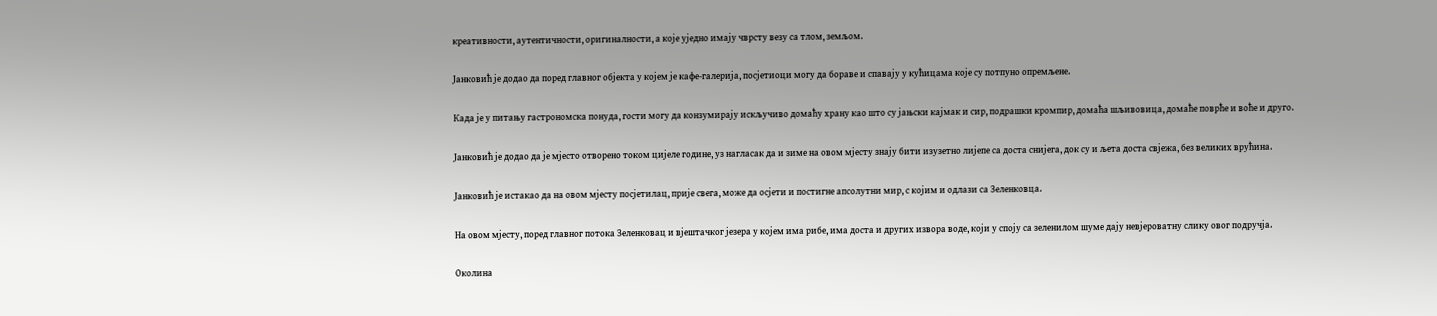креативности, аутентичности, оригиналности, а које уједно имају чврсту везу са тлом, земљом.

Јанковић је додао да поред главног објекта у којем је кафе-галерија, посјетиоци могу да бораве и спавају у кућицама које су потпуно опремљене.

Када је у питању гастрономска понуда, гости могу да конзумирају искључиво домаћу храну као што су јањски кајмак и сир, подрашки кромпир, домаћа шљивовица, домаће поврће и воће и друго.

Јанковић је додао да је мјесто отворено током цијеле године, уз нагласак да и зиме на овом мјесту знају бити изузетно лијепе са доста снијега, док су и љета доста свјежа, без великих врућина.

Јанковић је истакао да на овом мјесту посјетилац, прије свега, може да осјети и постигне апсолутни мир, с којим и одлази са Зеленковца.

На овом мјесту, поред главног потока Зеленковац и вјештачког језера у којем има рибе, има доста и других извора воде, који у споју са зеленилом шуме дају невјероватну слику овог подручја.

Околина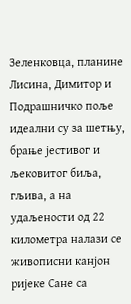Зеленковца, планине Лисина, Димитор и Подрашничко поље идеални су за шетњу, брање јестивог и љековитог биља, гљива, а на удаљености од 22 километра налази се живописни канјон ријеке Сане са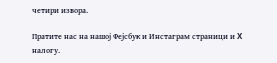четири извора.

Пратите нас на нашој Фејсбук и Инстаграм страници и X налогу.